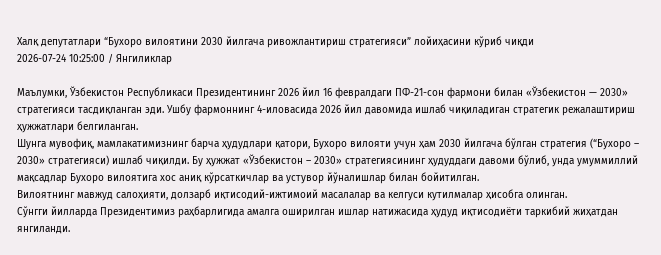Халқ депутатлари “Бухоро вилоятини 2030 йилгача ривожлантириш стратегияси” лойиҳасини кўриб чиқди
2026-07-24 10:25:00 / Янгиликлар

Маълумки, Ўзбекистон Республикаси Президентининг 2026 йил 16 февралдаги ПФ-21-сон фармони билан «Ўзбекистон — 2030» стратегияси тасдиқланган эди. Ушбу фармоннинг 4-иловасида 2026 йил давомида ишлаб чиқиладиган стратегик режалаштириш ҳужжатлари белгиланган.
Шунга мувофиқ, мамлакатимизнинг барча ҳудудлари қатори, Бухоро вилояти учун ҳам 2030 йилгача бўлган стратегия (“Бухоро – 2030» стратегияси) ишлаб чиқилди. Бу ҳужжат «Ўзбекистон – 2030» стратегиясининг ҳудуддаги давоми бўлиб, унда умуммиллий мақсадлар Бухоро вилоятига хос аниқ кўрсаткичлар ва устувор йўналишлар билан бойитилган.
Вилоятнинг мавжуд салоҳияти, долзарб иқтисодий-ижтимоий масалалар ва келгуси кутилмалар ҳисобга олинган.
Сўнгги йилларда Президентимиз раҳбарлигида амалга оширилган ишлар натижасида ҳудуд иқтисодиёти таркибий жиҳатдан янгиланди.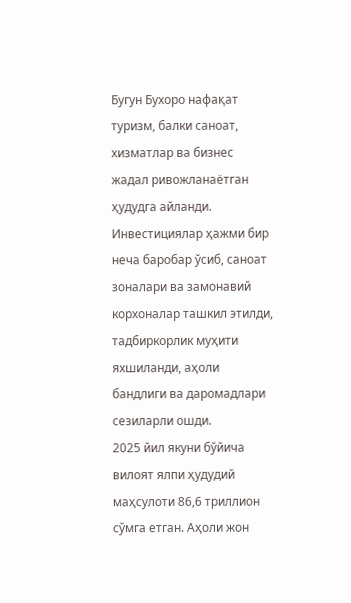Бугун Бухоро нафақат туризм, балки саноат, хизматлар ва бизнес жадал ривожланаётган ҳудудга айланди. Инвестициялар ҳажми бир неча баробар ўсиб, саноат зоналари ва замонавий корхоналар ташкил этилди, тадбиркорлик муҳити яхшиланди, аҳоли бандлиги ва даромадлари сезиларли ошди.
2025 йил якуни бўйича вилоят ялпи ҳудудий маҳсулоти 86,6 триллион сўмга етган. Аҳоли жон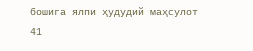бошига ялпи ҳудудий маҳсулот 41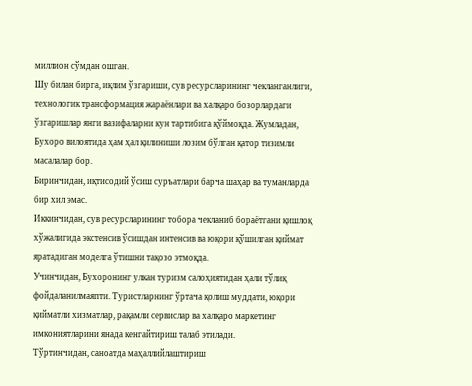миллион сўмдан ошган.
Шу билан бирга, иқлим ўзгариши, сув ресурсларининг чекланганлиги, технологик трансформация жараёнлари ва халқаро бозорлардаги ўзгаришлар янги вазифаларни кун тартибига қўймоқда. Жумладан, Бухоро вилоятида ҳам ҳал қилиниши лозим бўлган қатор тизимли масалалар бор.
Биринчидан, иқтисодий ўсиш суръатлари барча шаҳар ва туманларда бир хил эмас.
Иккинчидан, сув ресурсларининг тобора чекланиб бораётгани қишлоқ хўжалигида экстенсив ўсишдан интенсив ва юқори қўшилган қиймат яратадиган моделга ўтишни тақозо этмоқда.
Учинчидан, Бухоронинг улкан туризм салоҳиятидан ҳали тўлиқ фойдаланилмаяпти. Туристларнинг ўртача қолиш муддати, юқори қийматли хизматлар, рақамли сервислар ва халқаро маркетинг имкониятларини янада кенгайтириш талаб этилади.
Тўртинчидан, саноатда маҳаллийлаштириш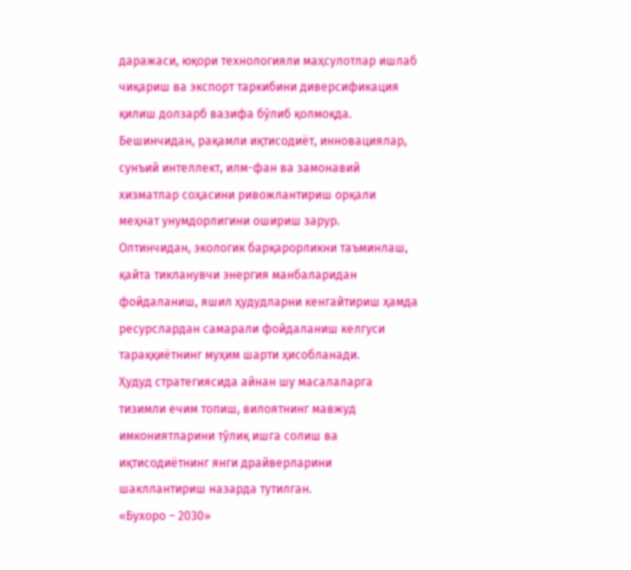даражаси, юқори технологияли маҳсулотлар ишлаб чиқариш ва экспорт таркибини диверсификация қилиш долзарб вазифа бўлиб қолмоқда.
Бешинчидан, рақамли иқтисодиёт, инновациялар, сунъий интеллект, илм-фан ва замонавий хизматлар соҳасини ривожлантириш орқали меҳнат унумдорлигини ошириш зарур.
Олтинчидан, экологик барқарорликни таъминлаш, қайта тикланувчи энергия манбаларидан фойдаланиш, яшил ҳудудларни кенгайтириш ҳамда ресурслардан самарали фойдаланиш келгуси тараққиётнинг муҳим шарти ҳисобланади.
Ҳудуд стратегиясида айнан шу масалаларга тизимли ечим топиш, вилоятнинг мавжуд имкониятларини тўлиқ ишга солиш ва иқтисодиётнинг янги драйверларини шакллантириш назарда тутилган.
«Бухоро – 2030»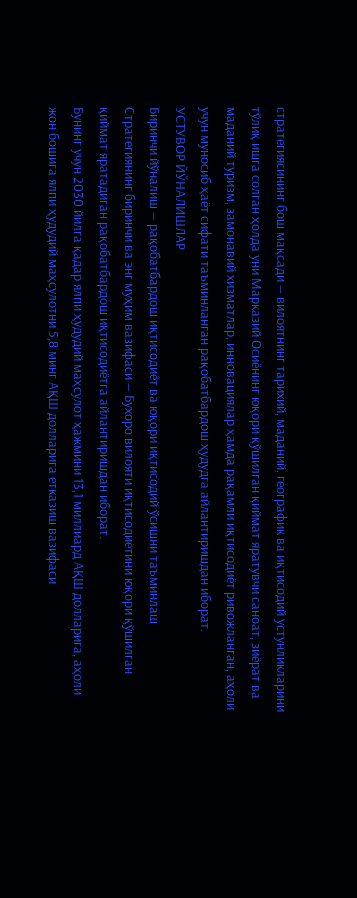стратегиясининг бош мақсади — вилоятнинг тарихий, маданий, географик ва иқтисодий устунликларини тўлиқ ишга солган ҳолда уни Марказий Осиёнинг юқори қўшилган қиймат яратувчи саноат, зиёрат ва маданий туризм, замонавий хизматлар, инновациялар ҳамда рақамли иқтисодиёт ривожланган, аҳоли учун муносиб ҳаёт сифати таъминланган рақобатбардош ҳудудга айлантиришдан иборат.
УСТУВОР ЙЎНАЛИШЛАР
Биринчи йўналиш — рақобатбардош иқтисодиёт ва юқори иқтисодий ўсишни таъминлаш
Стратегиянинг биринчи ва энг муҳим вазифаси — Бухоро вилояти иқтисодиётини юқори қўшилган қиймат яратадиган рақобатбардош иқтисодиётга айлантиришдан иборат.
Бунинг учун 2030 йилга қадар ялпи ҳудудий маҳсулот ҳажмини 13,1 миллиард АҚШ долларига, аҳоли жон бошига ялпи ҳудудий маҳсулотни 5,8 минг АҚШ долларига етказиш вазифаси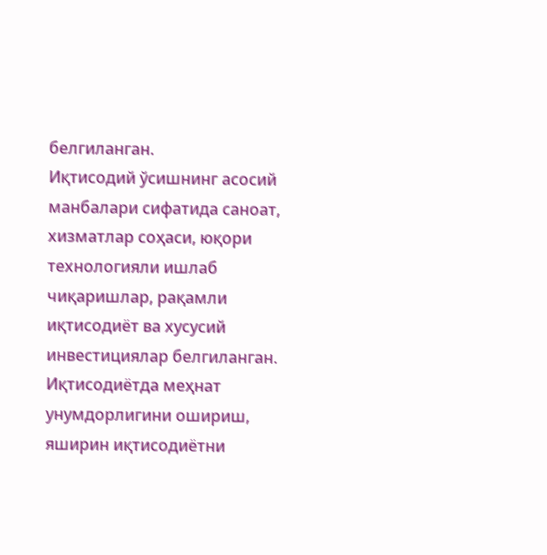белгиланган.
Иқтисодий ўсишнинг асосий манбалари сифатида саноат, хизматлар соҳаси, юқори технологияли ишлаб чиқаришлар, рақамли иқтисодиёт ва хусусий инвестициялар белгиланган.
Иқтисодиётда меҳнат унумдорлигини ошириш, яширин иқтисодиётни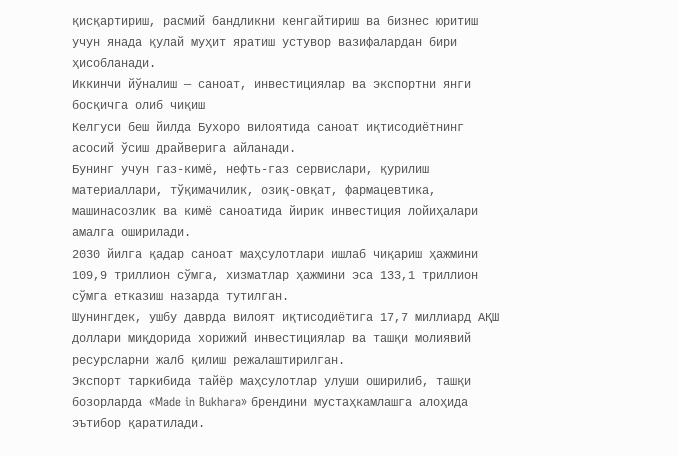қисқартириш, расмий бандликни кенгайтириш ва бизнес юритиш учун янада қулай муҳит яратиш устувор вазифалардан бири ҳисобланади.
Иккинчи йўналиш — саноат, инвестициялар ва экспортни янги босқичга олиб чиқиш
Келгуси беш йилда Бухоро вилоятида саноат иқтисодиётнинг асосий ўсиш драйверига айланади.
Бунинг учун газ-кимё, нефть-газ сервислари, қурилиш материаллари, тўқимачилик, озиқ-овқат, фармацевтика, машинасозлик ва кимё саноатида йирик инвестиция лойиҳалари амалга оширилади.
2030 йилга қадар саноат маҳсулотлари ишлаб чиқариш ҳажмини 109,9 триллион сўмга, хизматлар ҳажмини эса 133,1 триллион сўмга етказиш назарда тутилган.
Шунингдек, ушбу даврда вилоят иқтисодиётига 17,7 миллиард АҚШ доллари миқдорида хорижий инвестициялар ва ташқи молиявий ресурсларни жалб қилиш режалаштирилган.
Экспорт таркибида тайёр маҳсулотлар улуши оширилиб, ташқи бозорларда «Made in Bukhara» брендини мустаҳкамлашга алоҳида эътибор қаратилади.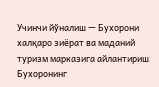Учинчи йўналиш — Бухорони халқаро зиёрат ва маданий туризм марказига айлантириш
Бухоронинг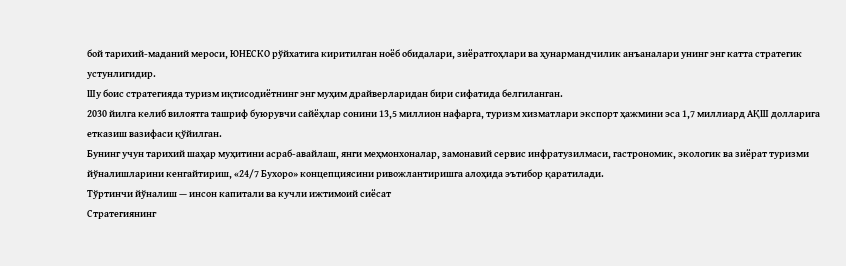бой тарихий-маданий мероси, ЮНЕСКО рўйхатига киритилган ноёб обидалари, зиёратгоҳлари ва ҳунармандчилик анъаналари унинг энг катта стратегик устунлигидир.
Шу боис стратегияда туризм иқтисодиётнинг энг муҳим драйверларидан бири сифатида белгиланган.
2030 йилга келиб вилоятга ташриф буюрувчи сайёҳлар сонини 13,5 миллион нафарга, туризм хизматлари экспорт ҳажмини эса 1,7 миллиард АҚШ долларига етказиш вазифаси қўйилган.
Бунинг учун тарихий шаҳар муҳитини асраб-авайлаш, янги меҳмонхоналар, замонавий сервис инфратузилмаси, гастрономик, экологик ва зиёрат туризми йўналишларини кенгайтириш, «24/7 Бухоро» концепциясини ривожлантиришга алоҳида эътибор қаратилади.
Тўртинчи йўналиш — инсон капитали ва кучли ижтимоий сиёсат
Стратегиянинг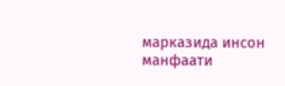марказида инсон манфаати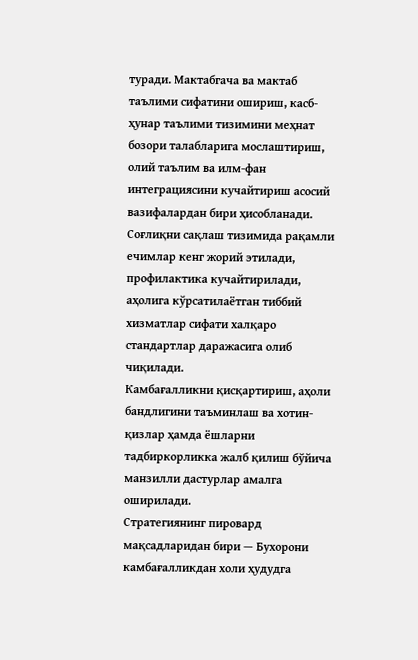туради. Мактабгача ва мактаб таълими сифатини ошириш, касб-ҳунар таълими тизимини меҳнат бозори талабларига мослаштириш, олий таълим ва илм-фан интеграциясини кучайтириш асосий вазифалардан бири ҳисобланади.
Соғлиқни сақлаш тизимида рақамли ечимлар кенг жорий этилади, профилактика кучайтирилади, аҳолига кўрсатилаётган тиббий хизматлар сифати халқаро стандартлар даражасига олиб чиқилади.
Камбағалликни қисқартириш, аҳоли бандлигини таъминлаш ва хотин-қизлар ҳамда ёшларни тадбиркорликка жалб қилиш бўйича манзилли дастурлар амалга оширилади.
Стратегиянинг пировард мақсадларидан бири — Бухорони камбағалликдан холи ҳудудга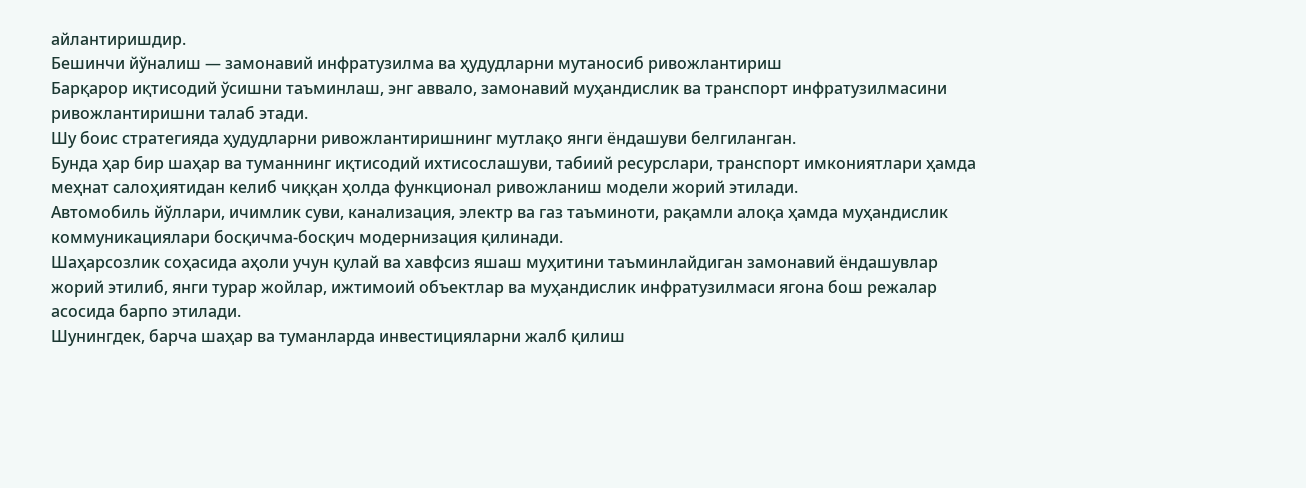айлантиришдир.
Бешинчи йўналиш — замонавий инфратузилма ва ҳудудларни мутаносиб ривожлантириш
Барқарор иқтисодий ўсишни таъминлаш, энг аввало, замонавий муҳандислик ва транспорт инфратузилмасини ривожлантиришни талаб этади.
Шу боис стратегияда ҳудудларни ривожлантиришнинг мутлақо янги ёндашуви белгиланган.
Бунда ҳар бир шаҳар ва туманнинг иқтисодий ихтисослашуви, табиий ресурслари, транспорт имкониятлари ҳамда меҳнат салоҳиятидан келиб чиққан ҳолда функционал ривожланиш модели жорий этилади.
Автомобиль йўллари, ичимлик суви, канализация, электр ва газ таъминоти, рақамли алоқа ҳамда муҳандислик коммуникациялари босқичма-босқич модернизация қилинади.
Шаҳарсозлик соҳасида аҳоли учун қулай ва хавфсиз яшаш муҳитини таъминлайдиган замонавий ёндашувлар жорий этилиб, янги турар жойлар, ижтимоий объектлар ва муҳандислик инфратузилмаси ягона бош режалар асосида барпо этилади.
Шунингдек, барча шаҳар ва туманларда инвестицияларни жалб қилиш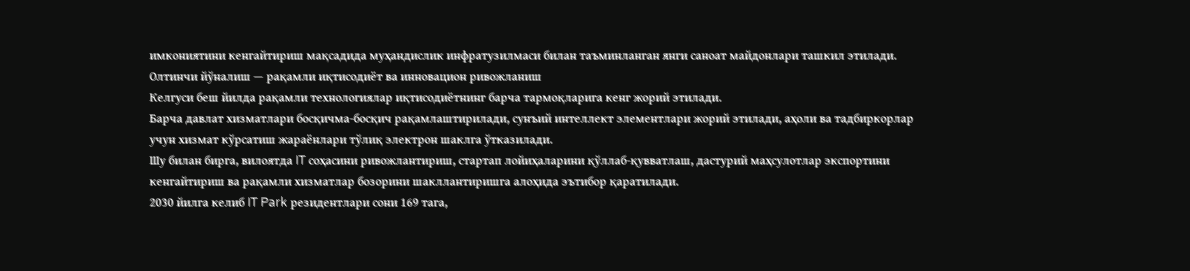имкониятини кенгайтириш мақсадида муҳандислик инфратузилмаси билан таъминланган янги саноат майдонлари ташкил этилади.
Олтинчи йўналиш — рақамли иқтисодиёт ва инновацион ривожланиш
Келгуси беш йилда рақамли технологиялар иқтисодиётнинг барча тармоқларига кенг жорий этилади.
Барча давлат хизматлари босқичма-босқич рақамлаштирилади, сунъий интеллект элементлари жорий этилади, аҳоли ва тадбиркорлар учун хизмат кўрсатиш жараёнлари тўлиқ электрон шаклга ўтказилади.
Шу билан бирга, вилоятда IT соҳасини ривожлантириш, стартап лойиҳаларини қўллаб-қувватлаш, дастурий маҳсулотлар экспортини кенгайтириш ва рақамли хизматлар бозорини шакллантиришга алоҳида эътибор қаратилади.
2030 йилга келиб IT Park резидентлари сони 169 тага,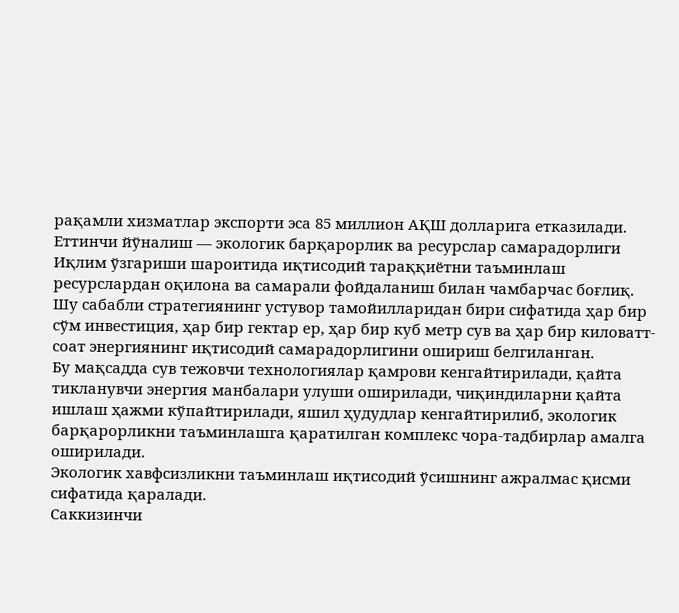рақамли хизматлар экспорти эса 85 миллион АҚШ долларига етказилади.
Еттинчи йўналиш — экологик барқарорлик ва ресурслар самарадорлиги
Иқлим ўзгариши шароитида иқтисодий тараққиётни таъминлаш ресурслардан оқилона ва самарали фойдаланиш билан чамбарчас боғлиқ.
Шу сабабли стратегиянинг устувор тамойилларидан бири сифатида ҳар бир сўм инвестиция, ҳар бир гектар ер, ҳар бир куб метр сув ва ҳар бир киловатт-соат энергиянинг иқтисодий самарадорлигини ошириш белгиланган.
Бу мақсадда сув тежовчи технологиялар қамрови кенгайтирилади, қайта тикланувчи энергия манбалари улуши оширилади, чиқиндиларни қайта ишлаш ҳажми кўпайтирилади, яшил ҳудудлар кенгайтирилиб, экологик барқарорликни таъминлашга қаратилган комплекс чора-тадбирлар амалга оширилади.
Экологик хавфсизликни таъминлаш иқтисодий ўсишнинг ажралмас қисми сифатида қаралади.
Саккизинчи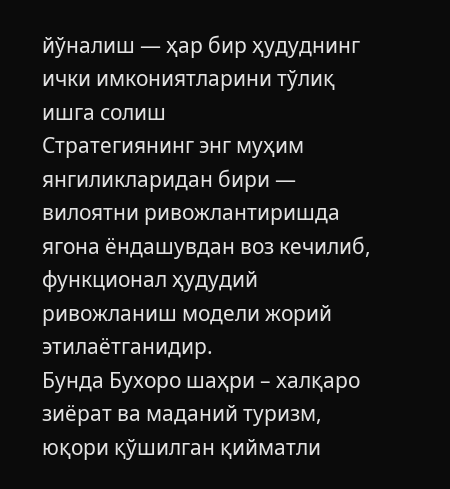йўналиш — ҳар бир ҳудуднинг ички имкониятларини тўлиқ ишга солиш
Стратегиянинг энг муҳим янгиликларидан бири — вилоятни ривожлантиришда ягона ёндашувдан воз кечилиб, функционал ҳудудий ривожланиш модели жорий этилаётганидир.
Бунда Бухоро шаҳри – халқаро зиёрат ва маданий туризм, юқори қўшилган қийматли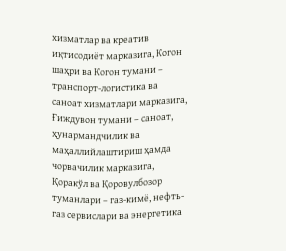хизматлар ва креатив иқтисодиёт марказига, Когон шаҳри ва Когон тумани – транспорт-логистика ва саноат хизматлари марказига, Ғиждувон тумани – саноат, ҳунармандчилик ва маҳаллийлаштириш ҳамда чорвачилик марказига, Қоракўл ва Қоровулбозор туманлари – газ-кимё, нефть-газ сервислари ва энергетика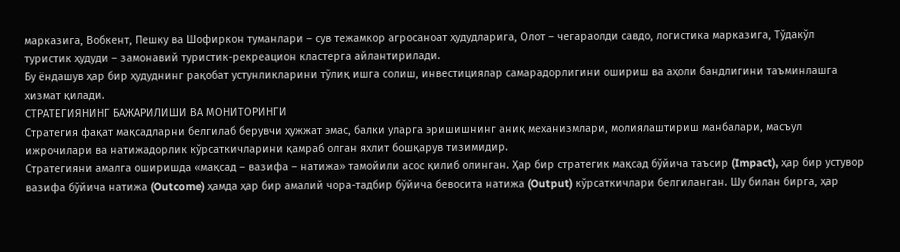марказига, Вобкент, Пешку ва Шофиркон туманлари – сув тежамкор агросаноат ҳудудларига, Олот – чегараолди савдо, логистика марказига, Тўдакўл туристик ҳудуди – замонавий туристик-рекреацион кластерга айлантирилади.
Бу ёндашув ҳар бир ҳудуднинг рақобат устунликларини тўлиқ ишга солиш, инвестициялар самарадорлигини ошириш ва аҳоли бандлигини таъминлашга хизмат қилади.
СТРАТЕГИЯНИНГ БАЖАРИЛИШИ ВА МОНИТОРИНГИ
Стратегия фақат мақсадларни белгилаб берувчи ҳужжат эмас, балки уларга эришишнинг аниқ механизмлари, молиялаштириш манбалари, масъул ижрочилари ва натижадорлик кўрсаткичларини қамраб олган яхлит бошқарув тизимидир.
Стратегияни амалга оширишда «мақсад – вазифа – натижа» тамойили асос қилиб олинган. Ҳар бир стратегик мақсад бўйича таъсир (Impact), ҳар бир устувор вазифа бўйича натижа (Outcome) ҳамда ҳар бир амалий чора-тадбир бўйича бевосита натижа (Output) кўрсаткичлари белгиланган. Шу билан бирга, ҳар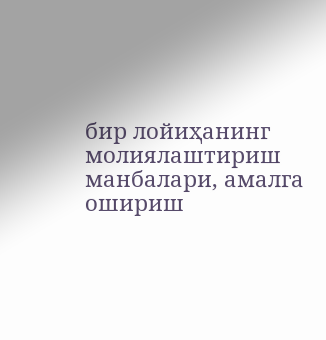бир лойиҳанинг молиялаштириш манбалари, амалга ошириш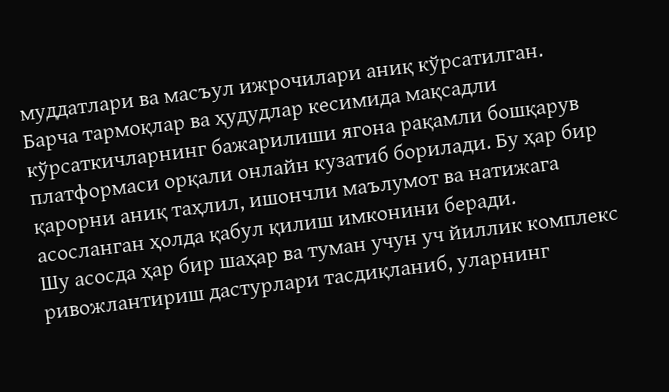муддатлари ва масъул ижрочилари аниқ кўрсатилган.
Барча тармоқлар ва ҳудудлар кесимида мақсадли кўрсаткичларнинг бажарилиши ягона рақамли бошқарув платформаси орқали онлайн кузатиб борилади. Бу ҳар бир қарорни аниқ таҳлил, ишончли маълумот ва натижага асосланган ҳолда қабул қилиш имконини беради.
Шу асосда ҳар бир шаҳар ва туман учун уч йиллик комплекс ривожлантириш дастурлари тасдиқланиб, уларнинг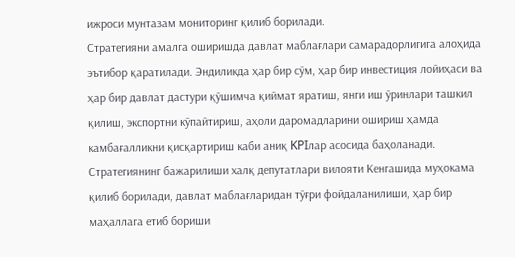ижроси мунтазам мониторинг қилиб борилади.
Стратегияни амалга оширишда давлат маблағлари самарадорлигига алоҳида эътибор қаратилади. Эндиликда ҳар бир сўм, ҳар бир инвестиция лойиҳаси ва ҳар бир давлат дастури қўшимча қиймат яратиш, янги иш ўринлари ташкил қилиш, экспортни кўпайтириш, аҳоли даромадларини ошириш ҳамда камбағалликни қисқартириш каби аниқ KPIлар асосида баҳоланади.
Стратегиянинг бажарилиши халқ депутатлари вилояти Кенгашида муҳокама қилиб борилади, давлат маблағларидан тўғри фойдаланилиши, ҳар бир маҳаллага етиб бориши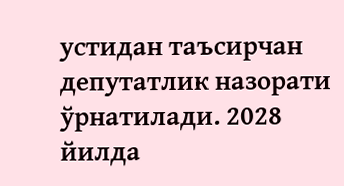устидан таъсирчан депутатлик назорати ўрнатилади. 2028 йилда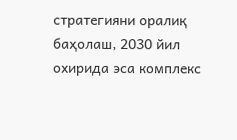стратегияни оралиқ баҳолаш, 2030 йил охирида эса комплекс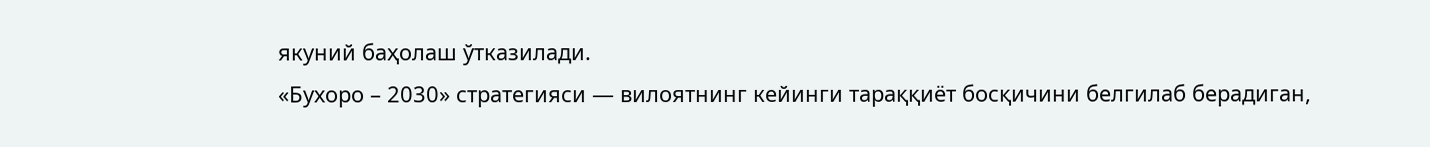якуний баҳолаш ўтказилади.
«Бухоро – 2030» стратегияси — вилоятнинг кейинги тараққиёт босқичини белгилаб берадиган,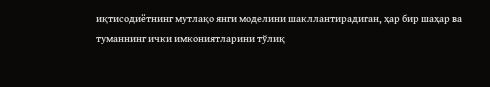иқтисодиётнинг мутлақо янги моделини шакллантирадиган, ҳар бир шаҳар ва туманнинг ички имкониятларини тўлиқ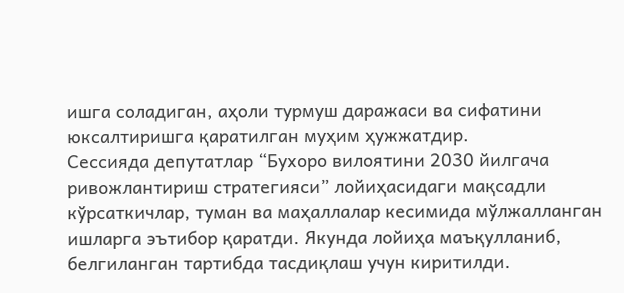ишга соладиган, аҳоли турмуш даражаси ва сифатини юксалтиришга қаратилган муҳим ҳужжатдир.
Сессияда депутатлар “Бухоро вилоятини 2030 йилгача ривожлантириш стратегияси” лойиҳасидаги мақсадли кўрсаткичлар, туман ва маҳаллалар кесимида мўлжалланган ишларга эътибор қаратди. Якунда лойиҳа маъқулланиб, белгиланган тартибда тасдиқлаш учун киритилди.